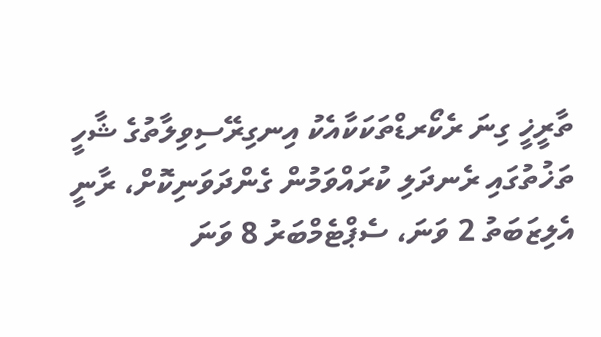ތާރީޚީ ގިނަ ރެކޯރޑްތަކަކާއެކު އިނގިރޭސިވިލާތުގެ ޝާހީ ތަޚުތުގައި ރެނދަލި ކުރައްވަމުން ގެންދަވަނިކޮށް، ރާނީ އެލިޒަބަތު 2 ވަނަ، ސެޕްޓެމްބަރު 8 ވަނަ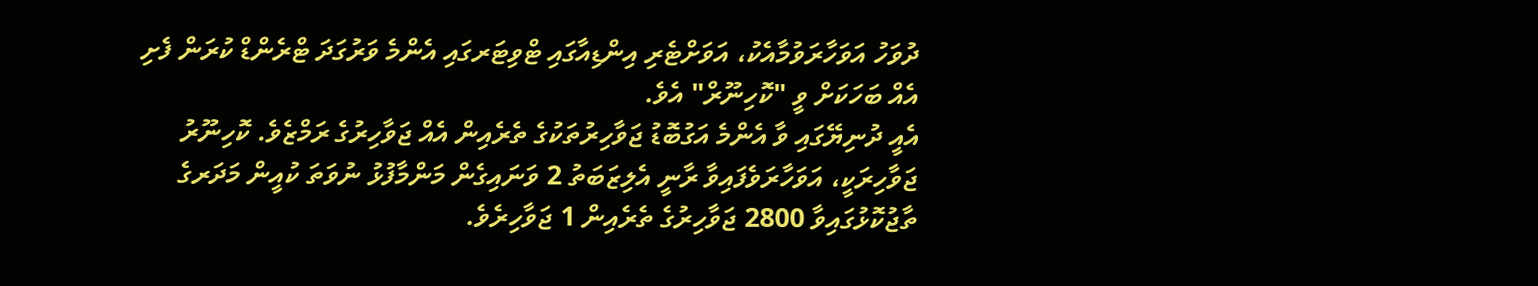ދުވަހު އަވަހާރަވުމާއެކު، އަވަށްޓެރި އިންޑިއާގައި ޓްވިޓަރގައި އެންމެ ވަރުގަދަ ޓްރެންޑް ކުރަން ފެށި އެއް ބަހަކަށް ވީ "ކޮހިނޫރް" އެވެ.
އެއީ ދުނިޔޭގައި ވާ އެންމެ އަގުބޮޑު ޖަވާހިރުތަކުގެ ތެރެއިން އެއް ޖަވާހިރުގެ ރަމްޒެވެ. ކޮހިނޫރު ޖަވާހިރަކީ، އަވަހާރަވެފައިވާ ރާނީ އެލިޒަބަތު 2 ވަނައިގެން މަންމާފުޅު ނުވަތަ ކުއީން މަދަރގެ ތާޖުކޮޅުގައިވާ 2800 ޖަވާހިރުގެ ތެރެއިން 1 ޖަވާހިރެވެ.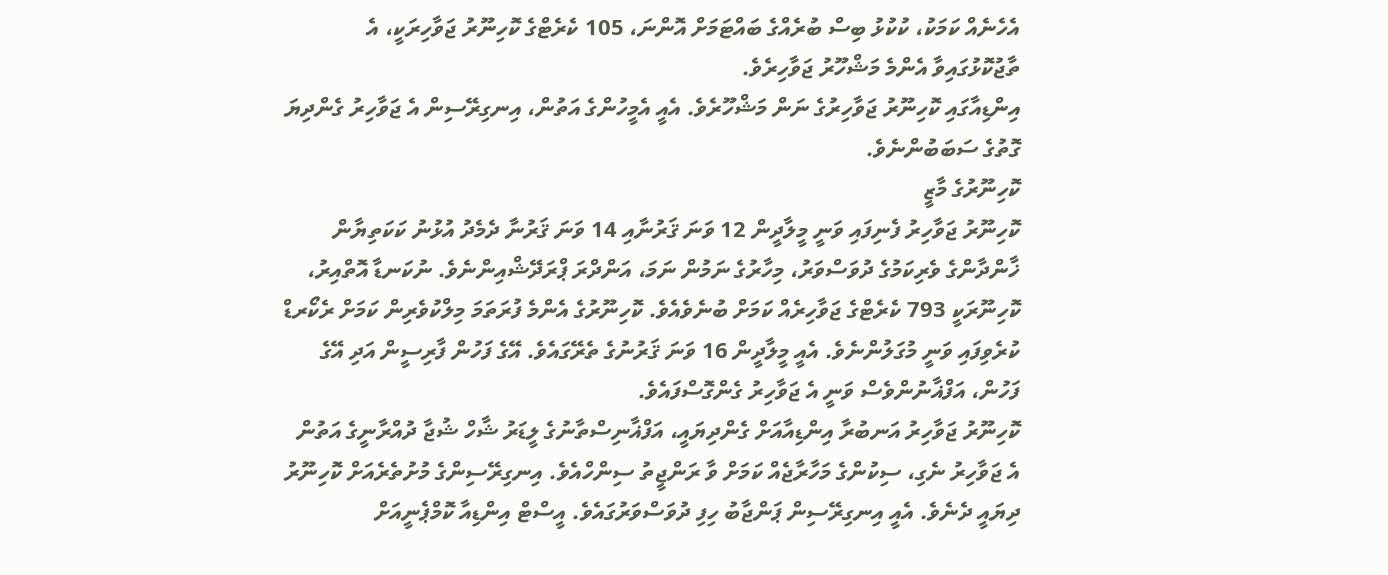އެހެނެއް ކަމަކު، ކުކުޅު ބިސް ބުރެއްގެ ބައްޓަމަށް އޮންނަ، 105 ކެރެޓްގެ ކޮހިނޫރު ޖަވާހިރަކީ، އެ ތާޖުކޮޅުގައިވާ އެންމެ މަޝްހޫރު ޖަވާހިރެވެ.
އިންޑިއާގައި ކޮހިނޫރު ޖަވާހިރުގެ ނަން މަޝްހޫރެވެ. އެއީ އެމީހުންގެ އަތުން، އިނގިރޭސިން އެ ޖަވާހިރު ގެންދިޔަ ގޮތުގެ ސަބަބުންނެވެ.
ކޮހިނޫރުގެ މާޒީ
ކޮހިނޫރު ޖަވާހިރު ފެނިފައި ވަނީ މީލާދީން 12 ވަނަ ޤަރުނާއި 14 ވަނަ ޤަރުނާ ދެމެދު އުޅުނު ކަކަތިޔާން ޚާންދާންގެ ވެރިކަމުގެ ދުވަސްވަރު، މިހާރުގެ ނަމުން ނަމަ، އަންދްރަ ޕްރަދޭޝްއިންނެވެ. ނުކަނޑާ އޮތްއިރު، ކޮހިނޫރަކީ 793 ކެރެޓްގެ ޖަވާހިރެއް ކަމަށް ބުނެވެއެވެ. ކޮހިނޫރުގެ އެންމެ ފުރަތަމަ މިލްކުވެރިން ކަމަށް ރެކޯރޑް ކުރެވިފައި ވަނީ މުގަލުންނެވެ. އެއީ މީލާދީން 16 ވަނަ ޤަރުނުގެ ތެރޭގައެވެ. އޭގެ ފަހުން ފާރިސީން އަދި އޭގެ ފަހުން، އަފްޣާނުންވެސް ވަނީ އެ ޖަވާހިރު ގެންގޮސްފައެވެ.
ކޮހިނޫރު ޖަވާހިރު އަނބުރާ އިންޑިއާއަށް ގެންދިޔައީ، އަފްޣާނިސްތާނުގެ ލީޑަރު ޝާހް ޝުޖާ ދުއްރާނީގެ އަތުން އެ ޖަވާހިރު ނެގި، ސިކުންގެ މަހާރާޖެއް ކަމަށް ވާ ރަންޖީތު ސިންހްއެވެ. އިނގިރޭސިންގެ މުށުތެރެއަށް ކޮހިނޫރު ދިޔައީ ދެނެވެ. އެއީ އިނގިރޭސިން ޕަންޖާބު ހިފި ދުވަސްވަރުގައެވެ. އީސްޓް އިންޑިއާ ކޮމްޕެނީއަށް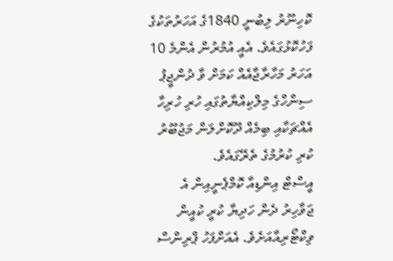ކޮހިނޫރު ލިބުނީ 1840ގެ އަހަރުތަކުގެ ފަހުކޮޅުގައެވެ. އެއީ އުމުރުން އެންމެ 10 އަހަރު މަހާރާޖާއެއް ކަމަށް ވާ ދުންޖީޕު ސިންހްގެ މިލްކިއްޔާތުގައި ހުރި ހުރިހާ އެއްޗަކާއި ބިމެއް ދޫކޮށްލަން މަޖުބޫރު ކުރި ކުރުމުގެ ތެރޭގައެވެ.
އީސްޓް އިންޑިއާ ކޮމްޕެނީއިން އެ ޖަވާހިރު ދެން ހަދިޔާ ކުރީ ކުއީން ވިކްޓޯރިއާއަށެވެ. އެއަށްފަހު ޕްރިންސް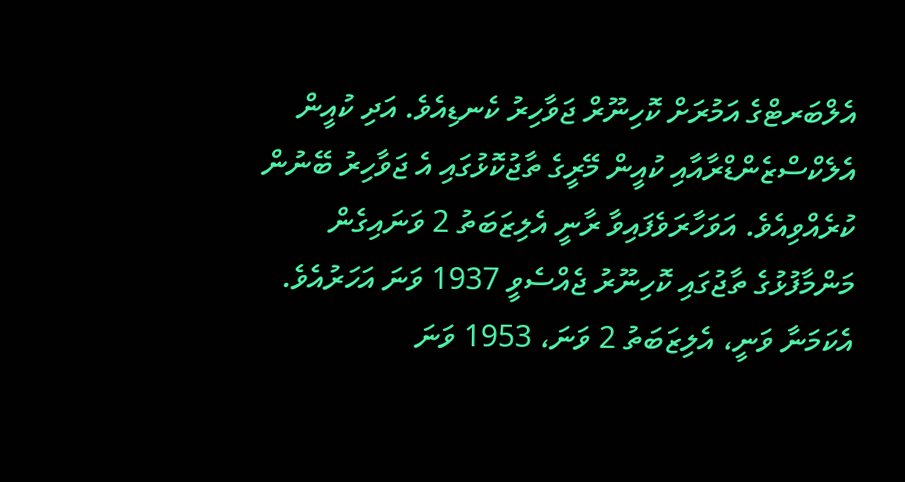އެލްބަރޓްގެ އަމުރަށް ކޮހިނޫރް ޖަވާހިރު ކެނޑިއެވެ. އަދި ކުއީން އެލެކްސްޒެންޑްރާއާއި ކުއީން މޭރީގެ ތާޖުކޮޅުގައި އެ ޖަވާހިރު ބޭނުން ކުރެއްވިއެވެ. އަވަހާރަވެފައިވާ ރާނީ އެލިޒަބަތު 2 ވަނައިގެން މަންމާފުޅުގެ ތާޖުގައި ކޮހިނޫރު ޖެއްސެވީ 1937 ވަނަ އަހަރުއެވެ. އެކަމަނާ ވަނީ، އެލިޒަބަތު 2 ވަނަ، 1953 ވަނަ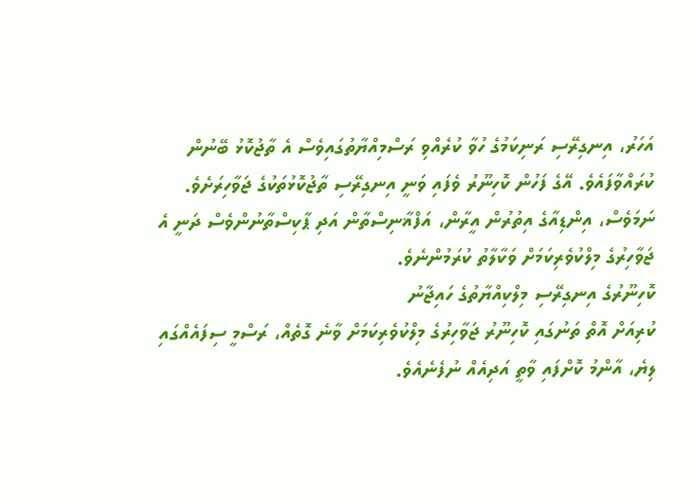އަހަރު، އިނގިރޭސި ރަނިކަމުގެ ހުވާ ކުރެއްވި ރަސްމިއްޔާތުގައިވެސް އެ ތާޖުކޮޅު ބޭނުން ކުރައްވާފައެވެ. އޭގެ ފަހުން ކޮހިނޫރު ވެފައި ވަނީ އިނގިރޭސި ތާޖުކޮޅުތަކުގެ ޖަވާހިރަށެވެ. ނަމަވެސް، އިންޑިއާގެ އިތުރުން އީރާން، އަފްޣާނިސްތާން އަދި ޕާކިސްތާނުންވެސް ދަނީ އެ ޖަވާހިރުގެ މިލްކުވެރިކަމަށް ވަކާލާތު ކުރަމުންނެވެ.
ކޮހިނޫރުގެ އިނގިރޭސި މިލްކިއްޔާތުގެ ހައިޖާނު
ކުރިއަށް އޮތް ތަނުގައި ކޮހިނޫރު ޖަވާހިރުގެ މިލްކުވެރިކަމަށް ވާނެ ގޮތެއް، ރަސްމީ ސިފައެއްގައި ލިޔެ، އާންމު ކޮށްފައި ވާތީ އަދިއެއް ނުފެނެއެވެ.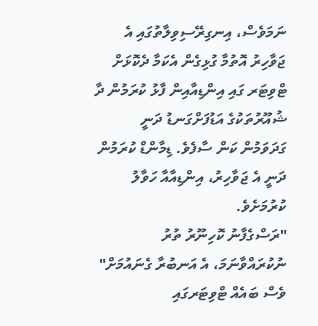ނަމަވެސް، އިނގިރޭސިވިލާތުގައި އެ ޖަވާހިރު އޮތުމާ ގުޅިގެން އެކަމާ ދެކޮޅަށް ޓްވިޓަރ ގައި އިންޑިއާއިން ފާޅު ކުރަމުން ދާ ޝުއޫރުތަކުގެ އަޑުފަށްގަނޑު ދަނީ ގަދަވަމުން ކަން ސާފެވެ. ޑިމާންޑް ކުރަމުން ދަނީ އެ ޖަވާހިރު، އިންޑިއާއާ ހަވާލު ކުރުމަށެވެ.
"ރަސްގެފާނު ކޮހިނޫރު ތުރު ނުކުރައްވާނަމަ، އެ އަނބުރާ ގެނައުމަށް" ވެސް ބައެއް ޓްވިޓަރގައި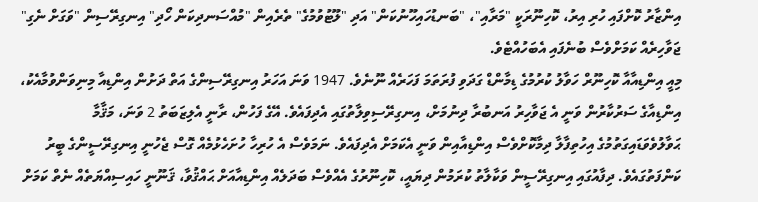އިންޒާރު ކޮށްފައި ހުރި އިރު، ކޮހިނޫރަކީ "މަރާއި"، "ބަނޑުހައިހޫނުކަން" އަދި "ލޫޓުވުމުގެ" ތެރެއިން "މުއްސަނދިކަން ހޯދި" އިނގިރޭސިން "ވަގަށް ނެގި" ޖަވާހިރެއް ކަމަށްވެސް ބުނެފައި އެބަހުއްޓެވެ.
މިއީ އިންޑިއާއާ ކޮހިނޫރް ހަވާލު ކުރުމުގެ ޑިމާންޑް ގަދަވި ފުރަތަމަ ފަހަރެއް ނޫނެވެ. 1947 ވަނަ އަހަރު އިނގިރޭސިންގެ އަތް ދަށުން އިންޑިއާ މިނިވަންވުމާއެކު، އިންޑިއާގެ ސަރުކާރުން ވަނީ އެ ޖަވާހިރު އަނބުރާ ދިނުމަށް، އިނގިރޭސިވިލާތުގައި އެދިފައެވެ. އޭގެ ފަހުން، ރާނީ އެލިޒަބަތު 2 ވަނަ، މަޤާމާ ޙަވާލުވެވަޑައިގަތުމުގެ އިހުތިފާލާ ދިމާކޮށްވެސް އިންޑިއާއިން ވަނީ އެކަމަށް އެދިފައެވެ. ނަމަވެސް އެ ހުރިހާ ހުށަހެޅުމެއް ގޮސް ޖެހުނީ އިނގިރޭސީންގެ ބީރު ކަންފަތުގައެވެ. ދިފާއުގައި އިނގިރޭސީން ވަކާލާތު ކުރަމުން ދިޔައީ، ކޮހިނޫރުގެ އެއްވެސް ބަދަލެއް އިންޑިއާއަށް ޙައްޤުވާ، ޤަނޫނީ ހައިސިއްޔަތެއް ނެތް ކަމަށް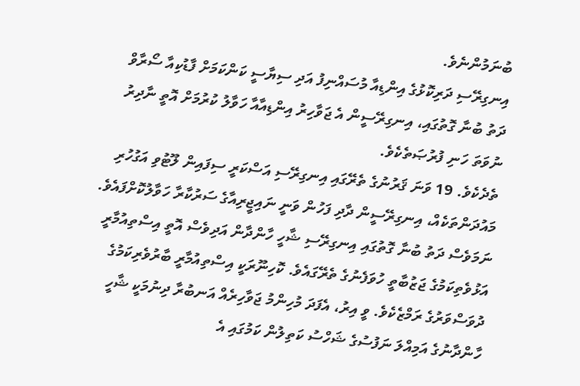ބުނަމުންނެވެ.
އިނގިރޭސި ދަރިކޮޅުގެ އިންޑިއާ މުސައްނިފު އަދި ސިޔާސީ ކަންކަމަށް ފާޑުކިއާ ސޯރާވް ދަތު ބުނާ ގޮތުގައި، އިނގިރޭސީން އެ ޖަވާހިރު އިންޑިއާއާ ހަވާލު ކުރުމަށް އޮތީ ނާދިރު ނުވަތަ ހަނި ފުރުޞަތެކެވެ.
ތެދެކެވެ. 19 ވަނަ ޤަރުނުގެ ތެރޭގައި އިނގިރޭސި އަސްކަރީ ސިފައިން ލޫޓުވި އަގުހުރި މައުދަންތަކެއް، އިނގިރޭސީން ދާދި ފަހުން ވަނީ ނައިޖީރިއާގެ ސަރުކާރާ ހަވާލުކޮށްފައެވެ. ނަމަވެސް ދަތު ބުނާ ގޮތުގައި އިނގިރޭސި ޝާހީ ހާންދާން އަދިވެސް އޮތީ އިސްތިއުމާރީ އަޅުވެތިކަމުގެ ޖަޒުބާތީ ހުވަފެނުގެ ތެރޭގައެވެ. ކޮހިނޫރަކީ އިސްތިއުމާރީ ބާރުވެރިކަމުގެ ދުވަސްވަރުގެ ރަމްޒެކެވެ. ވީ އިރު، އެފަދަ މުހިންމު ޖަވާހިރެއް އަނބުރާ ދިނުމަކީ ޝާހީ ހާންދާނުގެ އަމިއްލަ ނަފުސުގެ ޝަހްސު ކަތިލުން ކަމުގައި އެ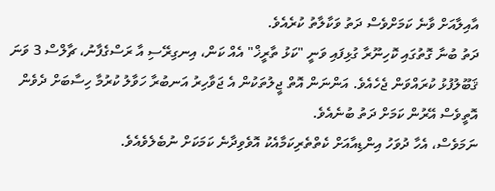އާއިލާއަށް ވާނެ ކަމަށްވެސް ދަތު ވަކާލާތު ކުރެއެވެ.
ދަތު ބުނާ ގޮތުގައި ކޮހިނޫރާ ގުޅިފައި ވަނީ "ކަޅު ތާރީޚް" އެއް ކަން، އިނގިރޭސި އާ ރަސްގެފާނު، ޗާލްސް 3 ވަނަ ޤަބޫލުފުޅު ކުރައްވަން ޖެހެއެވެ. އަންނަން އޮތް ޖީލުތަކުން އެ ޖަވާހިރު އަނބުރާ ހަވާލު ކުރުމާ ހިސާބަށް ދެވެން އޮތީވެސް އޭރުން ކަމަށް ދަތު ބުނެއެވެ.
ނަމަވެސް، އެހާ ދުވަހު އިންޑިއާއަށް ކެތްތެރިކަމާއެކު އޮވެވިދާނެ ކަމަކަށް ނުބެލެވެއެވެ.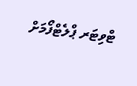ޓްވިޓަރ ޕްލެޓްފޯމަށް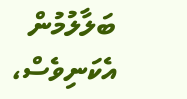ބަލާލުމުން އެކަނިވެސް،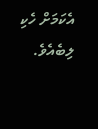އެކަމަށް ހެކި ލިބެއެވެ.